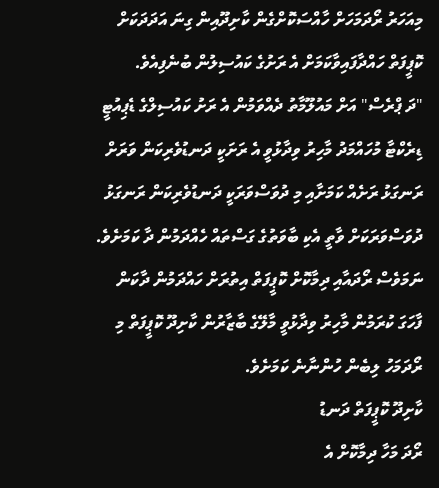މިއަހަރު ރޯދަމަހަށް ހާއްސަކޮށްގެން ކާށިދޫއިން ގިނަ އަދަދަކަށް ކޮޕީފަތް ހައްދާފައިވާކަމަށް އެ ރަށުގެ ކައުސިލުން ބުނެފިއެވެ.
"ދަ ޕްރެސް" އަށް މައުލޫމާތު ދެއްވަމުން އެ ރަށު ކައުސިލްގެ ޑެޕިއުޓީ ޑިރެކްޓާ މުހައްމަދު މާހިރު ވިދާޅުވީ އެ ރަށަކީ ދަނޑުވެރިކަން ވަރަށް ރަނގަޅު ރަށެއް ކަމަށާއި މި ދުވަސްވަރަކީ ދަނޑުވެރިކަން ރަނގަޅު ދުވަސްވަރަކަށް ވާތީ އެކި ބާވަތުގެ ގަސްތައް ހެއްދަމުން ދާ ކަމަށެވެ. ނަމަވެސް ރޯދައާއި ދިމާކޮށް ކޮޕީފަތް އިތުރަށް ހައްދަމުން ދާކަން ފާހަގަ ކުރަމުން މާހިރު ވިދާޅުވީ މާލޭގެ ބާޒާރުން ކާށިދޫ ކޮޕީފަތް މި ރޯދަމަހު ލިބެން ހުންނާނެ ކަމަށެވެ.
ކާށިދޫ ކޮޕީފަތް ދަނޑު
ރޯދަ މަހާ ދިމާކޮށް އެ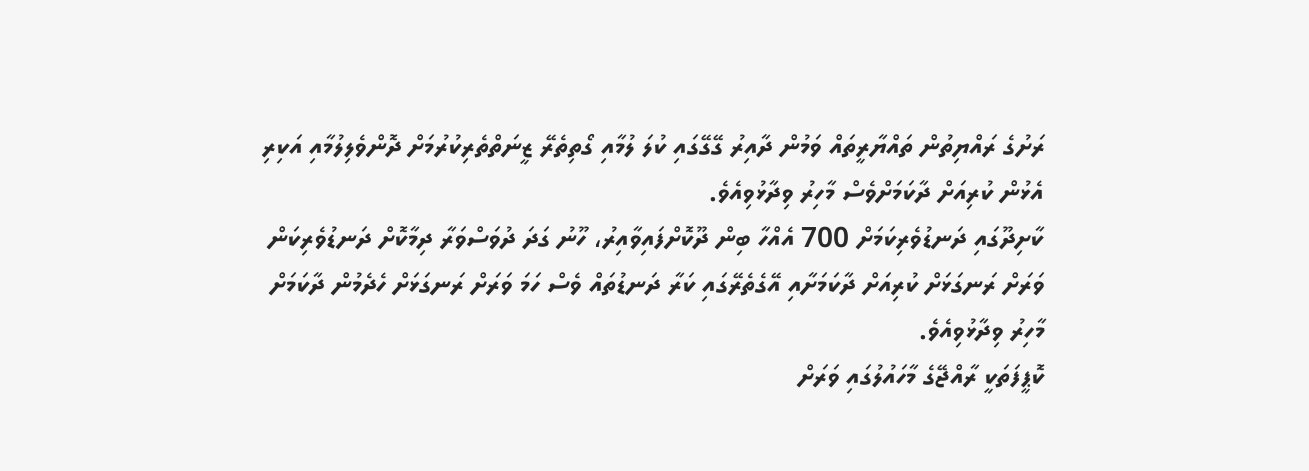ރަށުގެ ރައްޔިތުން ތައްޔާރީތައް ވަމުން ދާއިރު ގޭގޭގައި ކުލަ ލުމާއި ގޯތިތެރޭ ޒީނަތްތެރިކުރުމަށް ދޮންވެލިލުމާއި އަކިރި އެޅުން ކުރިއަށް ދާކަމަށްވެސް މާހިރު ވިދާޅުވިއެވެ.
ކާށިދޫގައި ދަނޑުވެރިކަމަށް 700 އެއްހާ ބިން ދޫކޮށްފައިވާއިރު، ހޫނު ގަދަ ދުވަސްވަރާ ދިމާކޮށް ދަނޑުވެރިކަން ވަރަށް ރަނގަޅަށް ކުރިއަށް ދާކަމަށާއި އޭގެތެރޭގައި ކަރާ ދަނޑުތައް ވެސް ހަމަ ވަރަށް ރަނގަޅަށް ހެދެމުން ދާކަމަށް މާހިރު ވިދާޅުވިއެވެ.
ކޮޕީފަތަކީ ރާއްޖޭގެ މާހައުލުގައި ވަރަށް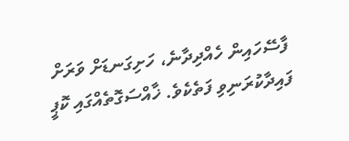ފާސޭހައިން ހެއްދިދާނެ، ހަށިގަނޑަށް ވަރަށް ފައިދާކުރަނިވި ފަތެކެވެ. ޚާއްސަގޮތެއްގައި ކޮޕީ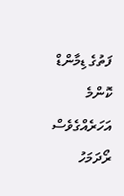ފަތުގެ ޑިމާންޑް ކޮންމެ އަހަރެއްގެވެސް ރޯދަމަހު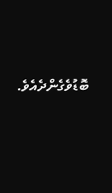ބޮޑުވެގެންދެއެވެ.